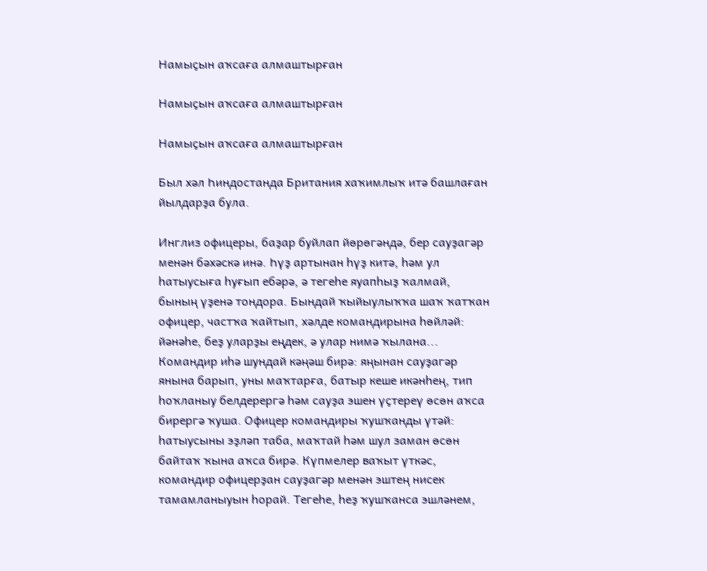Намыҫын аҡсаға алмаштырған

Намыҫын аҡсаға алмаштырған

Намыҫын аҡсаға алмаштырған

Был хәл Һиндостанда Британия хаҡимлыҡ итә башлаған йылдарҙа була.

Инглиз офицеры, баҙар буйлап йөрөгәндә, бер сауҙагәр менән бәхәскә инә. Һүҙ артынан һүҙ китә, һәм ул һатыусыға һуғып ебәрә, ә тегеһе яуапһыҙ ҡалмай, бының үҙенә тондора. Бындай ҡыйыулыҡҡа шаҡ ҡатҡан офицер, частҡа ҡайтып, хәлде командирына һөйләй: йәнәһе, беҙ уларҙы еңдек, ә улар нимә ҡылана... Командир иһә шундай кәңәш бирә: яңынан сауҙагәр янына барып, уны маҡтарға, батыр кеше икәнһең, тип һоҡланыу белдерергә һәм сауҙа эшен үҫтереү өсөн аҡса бирергә ҡуша. Офицер командиры ҡушҡанды үтәй: һатыусыны эҙләп таба, маҡтай һәм шул заман өсөн байтаҡ ҡына аҡса бирә. Күпмелер ваҡыт үткәс, командир офицерҙан сауҙагәр менән эштең нисек тамамланыуын һорай. Тегеһе, һеҙ ҡушҡанса эшләнем,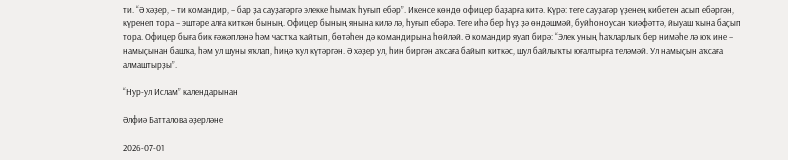ти. “Ә хәҙер, − ти командир, − бар ҙа сауҙагәргә элекке һымаҡ һуғып ебәр”. Икенсе көндө офицер баҙарға китә. Күрә: теге сауҙагәр үҙенең кибетен асып ебәргән, күренеп тора − эштәре алға киткән бының. Офицер бының янына килә лә, һуғып ебәрә. Теге иһә бер һүҙ ҙә өндәшмәй, буйһоноусан ҡиәфәттә, йыуаш ҡына баҫып тора. Офицер быға бик ғәжәпләнә һәм частҡа ҡайтып, бөтәһен дә командирына һөйләй. Ә командир яуап бирә: “Элек уның һаҡларлыҡ бер нимәһе лә юҡ ине − намыҫынан башҡа, һәм ул шуны яҡлап, һиңә ҡул күтәргән. Ә хәҙер ул, һин биргән аҡсаға байып киткәс, шул байлыҡты юғалтырға теләмәй. Ул намыҫын аҡсаға алмаштырҙы”.

“Нур-ул Ислам” календарынан

Әлфиә Батталова әҙерләне

2026-07-01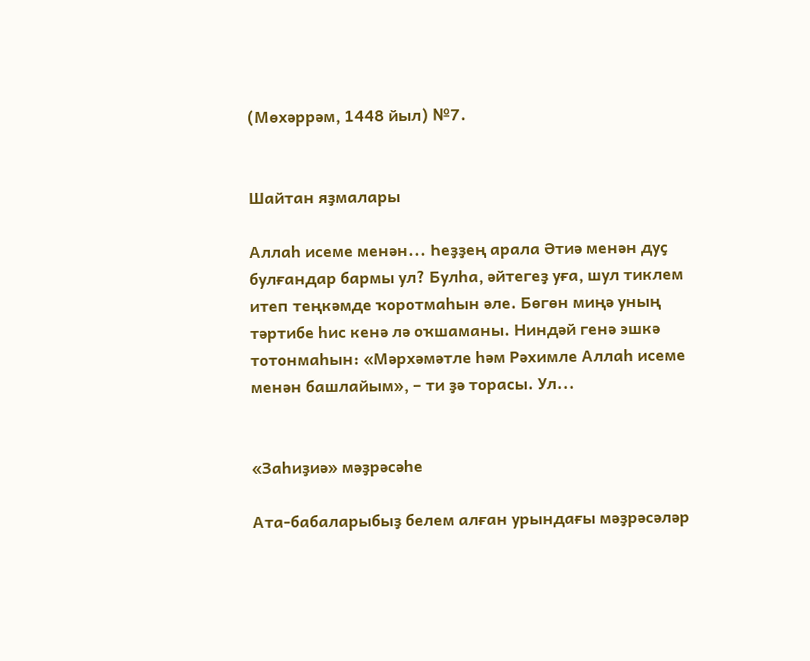(Мөхәррәм, 1448 йыл) №7.


Шайтан яҙмалары

Аллаһ исеме менән... Һеҙҙең арала Әтиә менән дуҫ булғандар бармы ул? Булһа, әйтегеҙ уға, шул тиклем итеп теңкәмде ҡоротмаһын әле. Бөгөн миңә уның тәртибе һис кенә лә оҡшаманы. Ниндәй генә эшкә тотонмаһын: «Мәрхәмәтле һәм Рәхимле Аллаһ исеме менән башлайым», – ти ҙә торасы. Ул...


«Заһиҙиә» мәҙрәсәһе

Ата-бабаларыбыҙ белем алған урындағы мәҙрәсәләр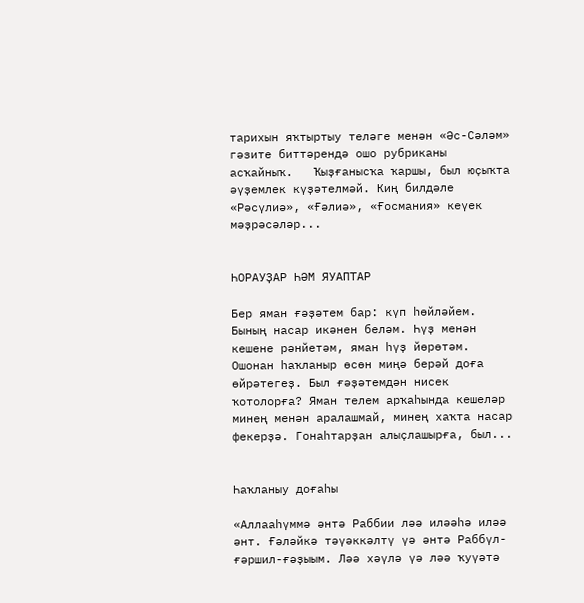тарихын яҡтыртыу теләге менән «Әс-Сәләм» гәзите биттәрендә ошо рубриканы асҡайныҡ.   Ҡыҙғанысҡа ҡаршы, был юҫыҡта әүҙемлек күҙәтелмәй. Киң билдәле «Рәсүлиә», «Ғәлиә», «Ғосмания» кеүек мәҙрәсәләр...


ҺОРАУҘАР ҺӘМ ЯУАПТАР

Бер яман ғәҙәтем бар: күп һөйләйем. Бының насар икәнен беләм. Һүҙ менән кешене рәнйетәм, яман һүҙ йөрөтәм. Ошонан һаҡланыр өсөн миңә берәй доға өйрәтегеҙ. Был ғәҙәтемдән нисек ҡотолорға? Яман телем арҡаһында кешеләр минең менән аралашмай, минең хаҡта насар фекерҙә. Гонаһтарҙан алыҫлашырға, был...


Һаҡланыу доғаһы

«Аллааһүммә әнтә Раббии ләә иләәһә иләә әнт. Ғәләйкә тәүәккәлтү үә әнтә Раббүл-ғәршил-ғәҙыым. Ләә хәүлә үә ләә ҡуүәтә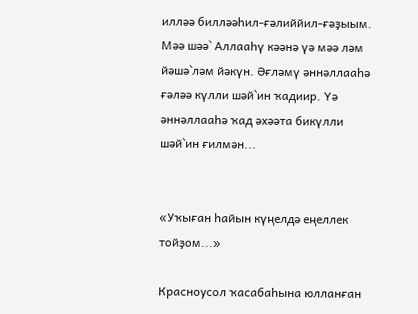илләә билләәһил-ғәлиййил-ғәҙыым. Мәә шәә` Аллааһү кәәнә үә мәә ләм йәшә`ләм йәкүн. Әғләмү әннәллааһә ғәләә күлли шәй`ин ҡадиир. Үә әннәллааһә ҡад әхәәта бикүлли шәй`ин ғилмән...


«Уҡыған һайын күңелдә еңеллек тойҙом...»

Красноусол ҡасабаһына юлланған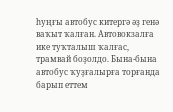һуңғы автобус китергә әҙ генә ваҡыт ҡалған. Автовокзалға ике туҡталыш ҡалғас, трамвай боҙолдо. Бына-бына автобус ҡуҙғалырға торғанда барып еттем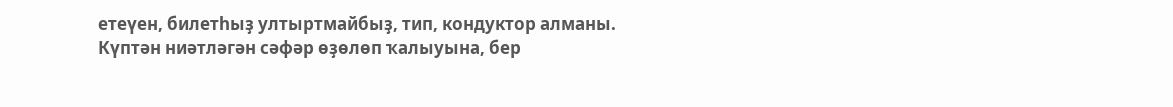етеүен, билетһыҙ ултыртмайбыҙ, тип, кондуктор алманы.   Күптән ниәтләгән сәфәр өҙөлөп ҡалыуына, бер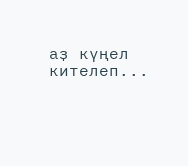аҙ күңел кителеп...